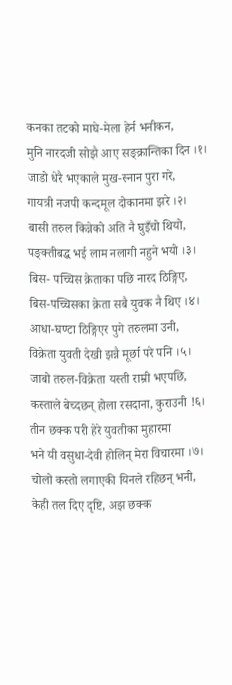कनका तटको माघे-मेला हेर्न भनीकन,
मुनि नारदजी सोझै आए सङ्क्रान्तिका दिन ।१।
जाडो धेरै भएकाले मुख-स्नान पुरा गरे,
गायत्री नजपी कन्दमूल दोकानमा झरे ।२।
बासी तरुल किन्नेको अति नै घुइँचो थियो,
पङ्क्तीबद्ध भई लाम नलागी नहुने भयो ।३।
बिस- पच्चिस क्रेताका पछि नारद ठिङ्गिए,
बिस-पच्चिसका क्रेता सबै युवक नै थिए ।४।
आधा-घण्टा ठिङ्गिएर पुगे तरुलमा उनी,
विक्रेता युवती देखी झन्नै मूर्छा परे पनि ।५।
जाबो तरुल-विक्रेता यस्ती राम्री भएपछि,
कस्ताले बेच्दछन् होला रसदाना, कुराउनी !६।
तीन छक्क परी हेरे युवतीका मुहारमा
भने यी वसुधा-देवी होलिन् मेरा विचारमा ।७।
चोलो कस्तो लगाएकी यिनले रहिछन् भनी,
केही तल दिए दृष्टि, अझ छक्क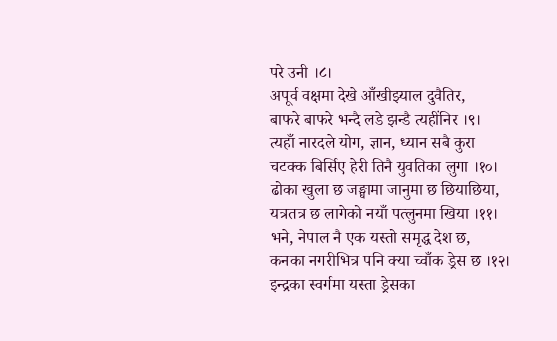परे उनी ।८।
अपूर्व वक्षमा देखे आँखीझ्याल दुवैतिर,
बाफरे बाफरे भन्दै लडे झन्डै त्यहींनिर ।९।
त्यहाँ नारदले योग, ज्ञान, ध्यान सबै कुरा
चटक्क बिर्सिए हेरी तिनै युवतिका लुगा ।१०।
ढोका खुला छ जङ्घामा जानुमा छ छियाछिया,
यत्रतत्र छ लागेको नयाँ पत्लुनमा खिया ।११।
भने, नेपाल नै एक यस्तो समृद्ध देश छ,
कनका नगरीभित्र पनि क्या च्वाँक ड्रेस छ ।१२।
इन्द्रका स्वर्गमा यस्ता ड्रेसका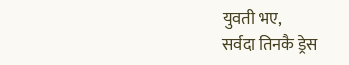युवती भए,
सर्वदा तिनकै ड्रेस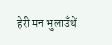हेरी मन भुलाउँथें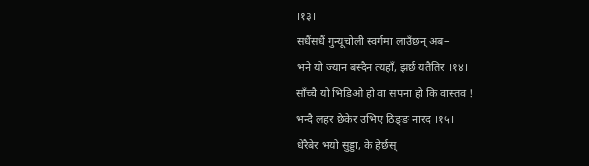।१३।
सधैंसधैं गुन्यूचोली स्वर्गमा लाउँछन् अब–
भने यो ज्यान बस्दैन त्यहाँ, झर्छ यतैतिर ।१४।
साँच्चै यो भिडिओ हो वा सपना हो कि वास्तव !
भन्दै लहर छेकेर उभिए ठिङ्ङ नारद ।१५।
धेरैबेर भयो सुड्डा, के हेर्छस्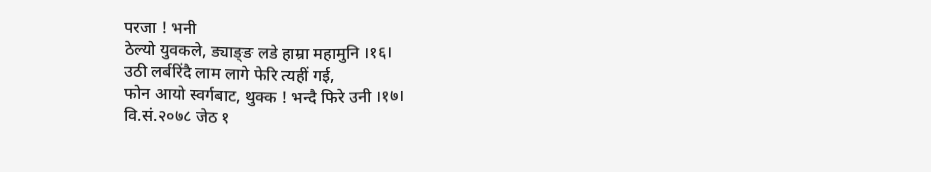परजा ! भनी
ठेल्यो युवकले, ड्याङ्ङ लडे हाम्रा महामुनि ।१६।
उठी लर्बरिंदै लाम लागे फेरि त्यहीं गई,
फोन आयो स्वर्गबाट, थुक्क ! भन्दै फिरे उनी ।१७।
वि.सं.२०७८ जेठ १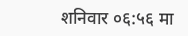शनिवार ०६:५६ मा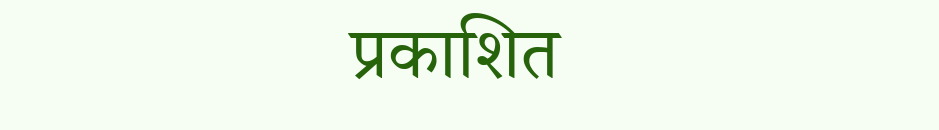प्रकाशित